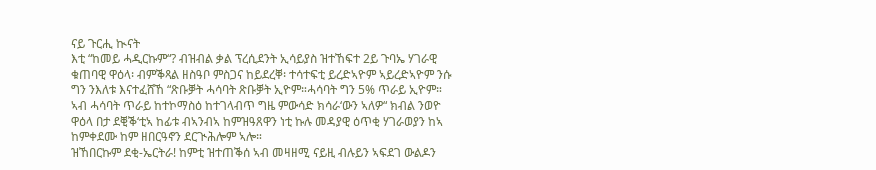ናይ ጉርሒ ኲናት
እቲ “ከመይ ሓዲርኩም“? ብዝብል ቃል ፕረሲደንት ኢሳይያስ ዝተኸፍተ 2ይ ጉባኤ ሃገራዊ ቁጠባዊ ዋዕላ፡ ብምቕጻል ዘስዓቦ ምስጋና ከይደረቐ፡ ተሳተፍቲ ይረድኣዮም ኣይረድኣዮም ንሱ ግን ንእለቱ እናተፈሸኸ “ጽቡቓት ሓሳባት ጽቡቓት ኢዮም።ሓሳባት ግን 5% ጥራይ ኢዮም። ኣብ ሓሳባት ጥራይ ከተኮማስዕ ከተገላብጥ ግዜ ምውሳድ ክሳራ‘ውን ኣለዎ“ ክብል ንወዮ ዋዕላ በታ ደቒቕ‘ቲኣ ከፊቱ ብኣንብኣ ከምዝዓጸዋን ነቲ ኩሉ መዳያዊ ዕጥቂ ሃገራወያን ከኣ ከምቀደሙ ከም ዘበርዓኖን ደርጒሕሎም ኣሎ።
ዝኸበርኩም ደቂ-ኤርትራ! ከምቲ ዝተጠቕሰ ኣብ መዛዘሚ ናይዚ ብሉይን ኣፍደገ ውልዶን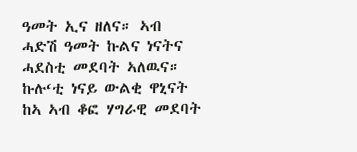ዓመት ኢና ዘለና። ኣብ ሓድሽ ዓመት ኩልና ነናትና ሓደስቲ መደባት ኣለዉና። ኩሉ‘ቲ ነናይ ውልቂ ዋኒናት ከኣ ኣብ ቆፎ ሃግራዊ መደባት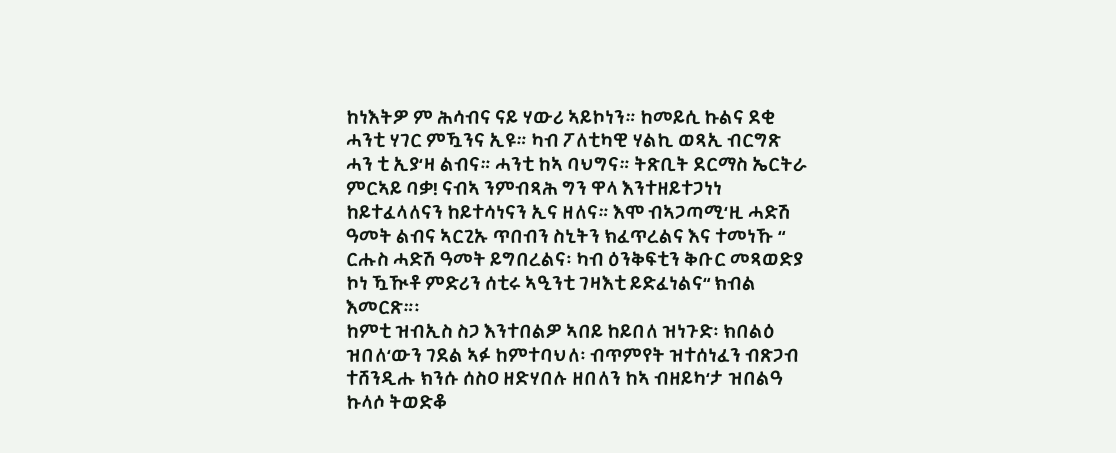ከነእትዎ ም ሕሳብና ናይ ሃውሪ ኣይኮነን። ከመይሲ ኩልና ደቂ ሓንቲ ሃገር ምዃንና ኢዩ። ካብ ፖለቲካዊ ሃልኪ ወጻኢ ብርግጽ ሓን ቲ ኢያ‘ዛ ልብና። ሓንቲ ከኣ ባህግና። ትጽቢት ደርማስ ኤርትራ ምርኣይ ባቃ! ናብኣ ንምብጻሕ ግን ዋላ እንተዘይተጋነነ ከይተፈላለናን ከይተሳነናን ኢና ዘለና። እሞ ብኣጋጣሚ‘ዚ ሓድሽ ዓመት ልብና ኣርጊኡ ጥበብን ስኒትን ክፈጥረልና እና ተመነኹ “ ርሑስ ሓድሽ ዓመት ይግበረልና፡ ካብ ዕንቅፍቲን ቅቡር መጻወድያ ኮነ ዃዂቶ ምድሪን ሰቲሩ ኣዒንቲ ገዛእቲ ይድፈነልና“ ክብል እመርጽ።፡
ከምቲ ዝብኢስ ስጋ እንተበልዎ ኣበይ ከይበለ ዝነጉድ፡ ክበልዕ ዝበለ‘ውን ገደል ኣፉ ከምተባህለ፡ ብጥምየት ዝተሰነፈን ብጽጋብ ተሸንዲሑ ክንሱ ሰስዐ ዘድሃበሉ ዘበለን ከኣ ብዘይካ‘ታ ዝበልዓ ኩላሶ ትወድቆ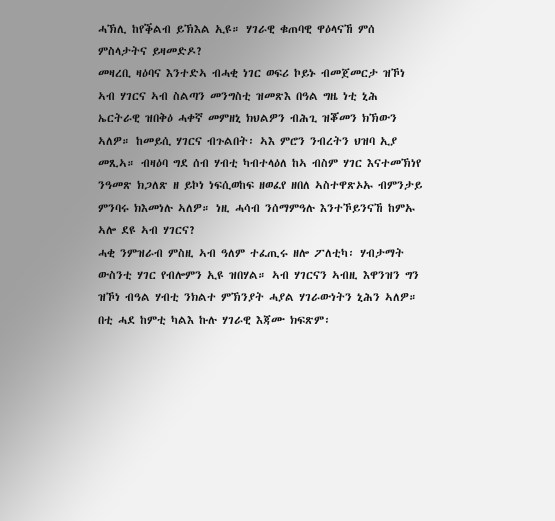ሓኽሊ ከየቕልብ ይኽእል ኢዩ። ሃገራዊ ቁጠባዊ ዋዕላናኸ ምሰ ምስላታትና ይዛመድዶ?
መዛረቢ ዛዕባና እንተድኣ ብሓቂ ነገር ወፍሪ ኮይኑ ብመጀመርታ ዝኾነ ኣብ ሃገርና ኣብ ስልጣን መንግስቲ ዝመጽእ በዓል ግዜ ነቲ ኒሕ ኤርትራዊ ዝበቅዕ ሓቀኛ መምዘኒ ክህልዎን ብሕጊ ዝቖመን ክኽውን ኣለዎ። ከመይሲ ሃገርና ብጉልበት፡ ኣእ ምሮን ንብረትን ህዝባ ኢያ መጺኣ። ብዛዕባ ግደ ሰብ ሃብቲ ካብተላዕለ ከኣ ብስም ሃገር እናተመኽነየ ንዓመጽ ክጋለጽ ዘ ይኮነ ነፍሲወከፍ ዘወፈየ ዘበለ ኣስተዋጽኦኡ ብምንታይ ምንባሩ ክእመነሉ ኣለዎ። ነዚ ሓሳብ ንሰማምዓሉ እንተኾይንናኸ ከምኡ ኣሎ ደዩ ኣብ ሃገርና?
ሓቂ ንምዝራብ ምስዚ ኣብ ዓለም ተፈጢሩ ዘሎ ፖለቲካ፡ ሃብታማት ውስንቲ ሃገር የብሎምን ኢዩ ዝበሃል። ኣብ ሃገርናን ኣብዚ እዋንዝን ግን ዝኾነ ብዓል ሃብቲ ንክልተ ምኽንያት ሓያል ሃገራውነትን ኒሕን ኣለዎ። በቲ ሓደ ከምቲ ካልእ ኩሉ ሃገራዊ እጃሙ ክፍጽም፡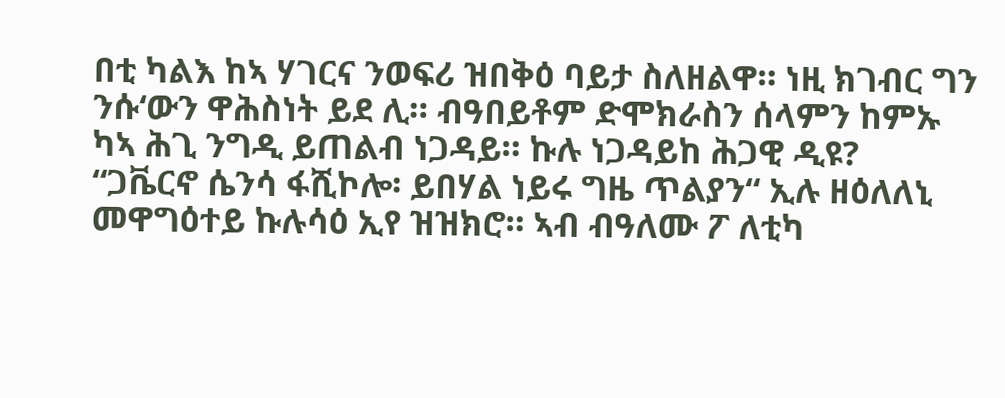በቲ ካልእ ከኣ ሃገርና ንወፍሪ ዝበቅዕ ባይታ ስለዘልዋ። ነዚ ክገብር ግን ንሱ‘ውን ዋሕስነት ይደ ሊ። ብዓበይቶም ድሞክራስን ሰላምን ከምኡ ካኣ ሕጊ ንግዲ ይጠልብ ነጋዳይ። ኩሉ ነጋዳይከ ሕጋዊ ዲዩ?
“ጋቬርኖ ሴንሳ ፋሺኮሎ፡ ይበሃል ነይሩ ግዜ ጥልያን“ ኢሉ ዘዕለለኒ መዋግዕተይ ኩሉሳዕ ኢየ ዝዝክሮ። ኣብ ብዓለሙ ፖ ለቲካ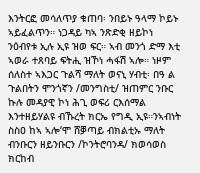እንትርፎ መሳለጥያ ቁጠባ፡ ንበይኑ ዓላማ ኮይኑ ኣይፈልጥን። ነጋዳይ ካኣ ንጽድቂ ዘይኮነ ንዕብየቱ ኢሉ ኢዩ ዝወ ፍር። ኣብ መንጎ ድማ እቲ ኣወራ ተጸባይ ፍትሒ ዝኾነ ሓፋሽ ኣሎ። ነዞም ሰለስተ ኣእጋር ጉልሻ ማለት ወናኒ ሃብቲ፡ በዓ ል ጉልበትን ሞንጎኛን /መንግስቲ/ ዝጠምር ንቡር ኩሉ መዳያዊ ኮነ ሕጊ ወፍሪ ርእሰማል እንተዘይሃልዩ ብኹረት ክርኤ የግዲ ኢዩ።ንኣብነት ስስዐ ከኣ ኣሎ‘ሞ ሸቓጣይ ብክልቲኡ ማለት ብንቡርን ዘይንቡርን /ኮንትሮባንዳ/ ክወሳወስ ክርከብ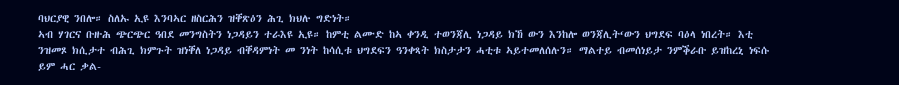ባህርያዊ ንበሎ። ስለኡ ኢዩ እንባኣር ዘስርሕን ዝቐጽዕን ሕጊ ክህሉ ግድነት።
ኣብ ሃገርና ቡዙሕ ጭርጭር ዓበደ መንግስትን ነጋዳይን ተራእዩ ኢዩ። ከምቲ ልሙድ ከኣ ቀንዲ ተወንጃሊ ነጋዳይ ክኸ ውን እንከሎ ወንጃሊት‘ውን ህግደፍ ባዕላ ነበረት። እቲ ንዝመጾ ክሲታተ ብሕጊ ክምጉት ዝነቐለ ነጋዳይ ብቐዳምነት መ ንነት ከሳሲቱ ህግደፍን ዓንቀጻት ክስታታን ሓቲቱ ኣይተመለሰሉን። ማልተይ ብመሰነይታ ንምቕራቡ ይዝከረኒ ነፍሱ ይም ሓር ቃል-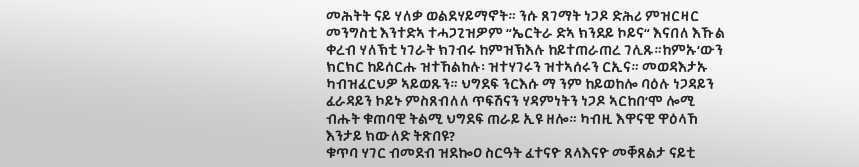መሕትት ናይ ሃለቃ ወልደሃይማኖት። ንሱ ጸገማት ነጋዶ ድሕሪ ምዝርዛር መንግስቲ እንተድኣ ተሓጋጊዝዎም “ኤርትራ ድኣ ክንደይ ኮይና“ እናበለ እኹል ቀረብ ሃለኽቲ ነገራት ክገብሩ ከምዝኽእሉ ከይተጠራጠረ ገሊጹ።ከምኡ‘ውን ክርክር ከይሰርሑ ዝተኸልከሉ፡ ዝተሃገሩን ዝተኣሰሩን ርኢና። መወዳእታኡ ካብዝፈርህዎ ኣይወጹን። ህግደፍ ንርእሱ ማ ንም ከይወከሎ ባዕሉ ነጋዳይን ፈራዳይን ኮይኑ ምስጸብለለ ጥፍሽናን ሃዳምነትን ነጋዶ ኣርከበ‘ሞ ሎሚ ብሑት ቁጠባዊ ትልሚ ህግደፍ ጠራይ ኢዩ ዘሎ። ካብዚ እዋናዊ ዋዕላኸ እንታይ ክውለድ ትጽበዩ?
ቁጥባ ሃገር ብመደብ ዝደኰዐ ስርዓት ፈተናዮ ጸላእናዮ መቐጸልታ ናይቲ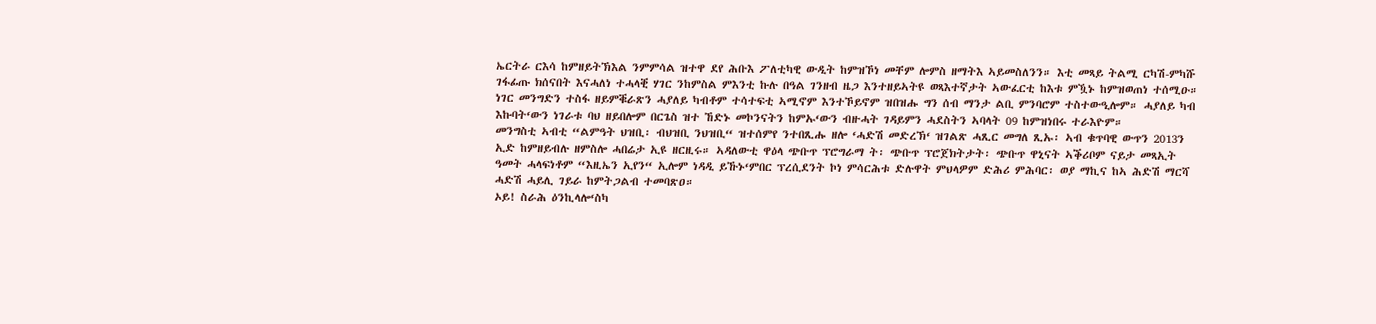ኤርትራ ርእሳ ከምዘይትኽእል ንምምሳል ዝተዋ ደየ ሕቡእ ፖለቲካዊ ውዲት ከምዝኾነ መቸም ሎምስ ዘማትእ ኣይመስለንን። እቲ መጻይ ትልሚ ርካሽ-ምካሹ ገፋፊጡ ክሰናበት እናሓለነ ተሓላቒ ሃገር ንከምስል ምእንቲ ኩሉ በዓል ገንዘብ ዜጋ እንተዘይኣትዩ ወጻእተኛታት ኣውፈርቲ ከእቱ ምዃኑ ከምዝወጠነ ተሰሚዑ። ነገር መንግድን ተስፋ ዘይምቑራጽን ሓያለይ ካብቶም ተሳተፍቲ ኣሚኖም እንተኾይኖም ዝበዝሑ ግን ሰብ ማንታ ልቢ ምንባሮም ተስተውዒሎም። ሓያለይ ካብ እኩባት‘ውን ነገራቱ ባህ ዘይበሎም በርጌስ ዝተ ኸድኑ መኮንናትን ከምኡ‘ውን ብዙሓት ገዳይምን ሓደስትን ኣባላት 09 ከምዝነበሩ ተራእዮም።
መንግስቲ ኣብቲ “ልምዓት ህዝቢ፡ ብህዝቢ ንህዝቢ“ ዝተሰምየ ንተበጺሑ ዘሎ ‘ሓድሽ መድረኽ‘ ዝገልጽ ሓጺር መግለ ጺኡ፡ ኣብ ቁጥባዊ ውጥን 2013ን ኢድ ከምዘይብሉ ዘምስሎ ሓበሬታ ኢዩ ዘርዚሩ። ኣዳለውቲ ዋዕላ ጭቡጥ ፕሮግራማ ት፡ ጭቡጥ ፕሮጀክትታት፡ ጭቡጥ ዋኒናት ኣቕሪቦም ናይታ መጻኢት ዓመት ሓላፍነቶም “እዚኤን ኢየን“ ኢሎም ነዳዲ ይኹኑ‘ምበር ፕረሲደንት ኮነ ምሳርሕቱ ድሉዋት ምህላዎም ድሕሪ ምሕባር፡ ወያ ማኪና ከኣ ሕድሽ ማርሻ ሓድሽ ሓይሊ ገይራ ከምትጋልብ ተመባጽዐ።
ኦይ! ስራሕ ዕንኪላሎ‘ስካ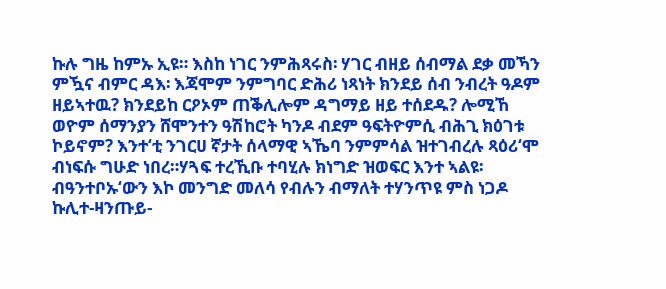ኩሉ ግዜ ከምኡ ኢዩ። እስከ ነገር ንምሕጻሩስ፡ ሃገር ብዘይ ሰብማል ደቃ መኻን ምዃና ብምር ዳእ፡ እጃሞም ንምግባር ድሕሪ ነጻነት ክንደይ ሰብ ንብረት ዓዶም ዘይኣተዉ? ክንደይከ ርዖኦም ጠቕሊሎም ዳግማይ ዘይ ተሰደዱ? ሎሚኸ ወዮም ሰማንያን ሸሞንተን ዓሽከሮት ካንዶ ብደም ዓፍትዮምሲ ብሕጊ ክዕገቱ ኮይኖም? እንተ‘ቲ ንገርሀ ኛታት ሰላማዊ ኣኼባ ንምምሳል ዝተገብረሉ ጻዕሪ‘ሞ ብነፍሱ ግሁድ ነበረ።ሃጓፍ ተረኺቡ ተባሂሉ ክነግድ ዝወፍር እንተ ኣልዩ፡ ብዓንተቦኡ‘ውን እኮ መንግድ መለሳ የብሉን ብማለት ተሃንጥዩ ምስ ነጋዶ ኩሊተ-ዛንጡይ-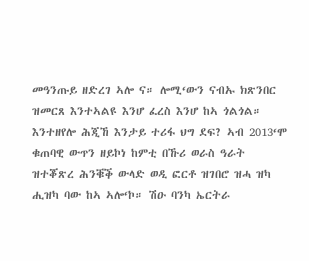መዓንጡይ ዘድረገ ኣሎ ና። ሎሚ‘ውን ናብኡ ክጽንበር ዝመርጸ እንተኣልዩ እንሆ ፈረስ እንሆ ከኣ ጎልጎል። እንተዘየሎ ሕጂኸ እንታይ ተሪፋ ህግ ደፍ? ኣብ 2013‘ሞ ቁጠባዊ ውጥን ዘይኮነ ከምቲ በኹሪ ወራስ ዓራት ዝተቖጽረ ሕንቑቕ ውላድ ወዲ ፎርቶ ዝገበሮ ዝሓ ዝካ ሒዝካ ባው ከኣ ኣሎ‘ኮ። ሽዑ ባንካ ኤርትራ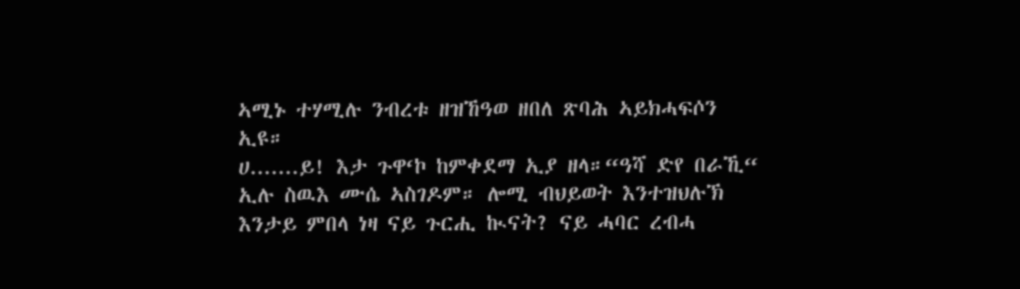ኣሚኑ ተሃሚሉ ንብረቱ ዘዝኸዓወ ዘበለ ጽባሕ ኣይክሓፍሶን ኢዩ።
ሀ.......ይ! እታ ጉዋ‘ኮ ከምቀደማ ኢያ ዘላ።“ዓሻ ድየ በራኺ“ ኢሉ ስዉእ ሙሴ ኣስገዶም። ሎሚ ብህይወት እንተዝህሉኽ እንታይ ምበላ ነዛ ናይ ጉርሒ ኲናት? ናይ ሓባር ረብሓ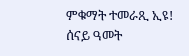ምቁማት ተመራጺ ኢዩ!
ሰናይ ዓመት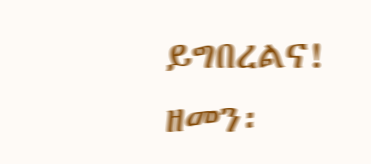ይግበረልና!
ዘመን፡